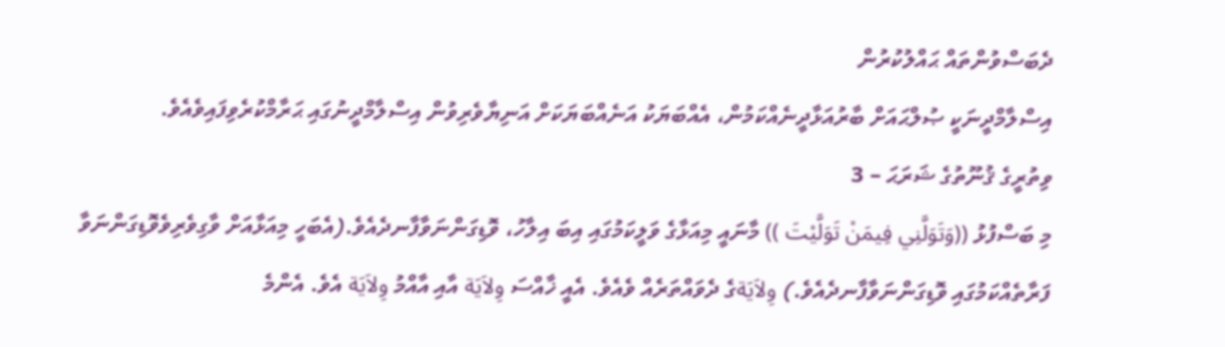ދެބަސްވުންތައް ޙައްލުކުރުން
އިސްލާމްދީނަކީ ޞުލްޙައަށް ބާރުއަޅާދީނެއްކަމުން، އެއްބަޔަކު އަނެއްބަޔަކަށް އަނިޔާވެރިވުން އިސްލާމްދީނުގައި ޙަރާމްކުރެވިފައިވެއެވެ.
ވިތުރީގެ ޤުނޫތުގެ ޝަރަޙަ – 3
މި ބަސްފުޅު ((وَتَوَلَّنِي فِيمَنْ تَوَلَّيْتَ )) މާނައީ މިއަޅާގެ ވަލީކަމުގައި އިބަ އިލާހު، ވޮޑިގަންނަވާފާނދެއެވެ.(އެބަހީ މިއަޅާއަށް ވާގިވެރިވެވޮޑިގަންނަވާ ފަރާތެއްކަމުގައި ވޮޑިގަންނަވާފާނދެއެވެ.) وِلاَيَةގެ ދެވައްތަރެއް ވެއެވެ. އެއީ ޚާއްސަ وِلاَيَة އާއި އާއްމު وِلاَيَة އެވެ. އެންމެ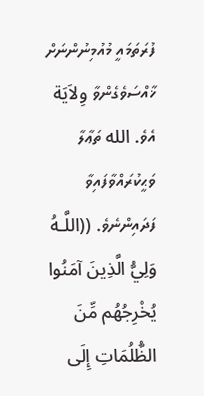ފުރަތަމައީ މުއުމިނުންނަށް ޚާއްސަވެގެންވާ وِلاَيَة އެވެ. الله ތަޢާލާ ވަޙީކުރައްވާފައިވާ ފަދައިންނެވެ. ((اللَّـهُ وَلِيُّ الَّذِينَ آمَنُوا يُخْرِجُهُم مِّنَ الظُّلُمَاتِ إِلَى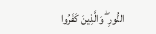النُّورِ ۖ وَالَّذِينَ كَفَرُوا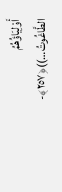أَوْلِيَاؤُهُمُ الطَّاغُوتُ…))﴿٢٥٧﴾-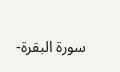سورة البقرة-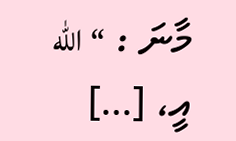މާނަ : “الله އީ، […]